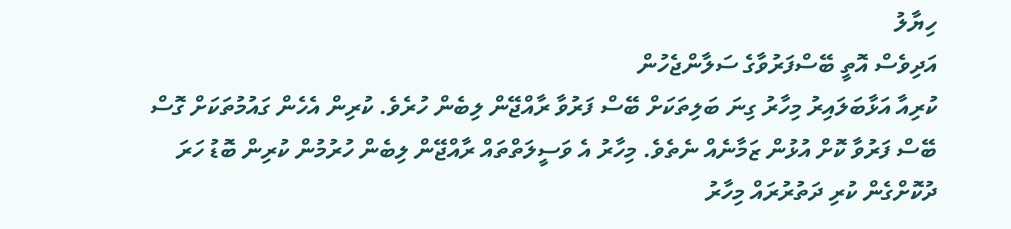ހިޔާލު
އަދިވެސް އޮތީ ބޭސްފަރުވާގެ ސަލާންޖެހުން
ކުރިއާ އަޅާބަލައިރު މިހާރު ގިނަ ބަލިތަކަށް ބޭސް ފަރުވާ ރާއްޖޭން ލިބެން ހުރެވެ. ކުރިން އެހެން ގައުމުތަކަށް ގޮސް ބޭސް ފަރުވާ ކޮށް އުޅުން ޒަމާނެއް ނެތެވެ. މިހާރު އެ ވަސީލަތްތައް ރާއްޖޭން ލިބެން ހުރުމުން ކުރިން ބޮޑު ހަރަ ދުކޮށްގެން ކުރި ދަތުރުރައް މިހާރު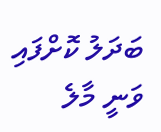ބަދަލު ކޮށްފައި ވަނީ މާލެ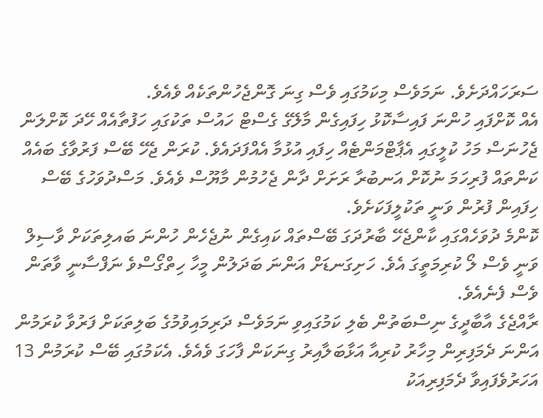ސަރަހައްދަށެވެ. ނަމަވެސް މިކަމުގައި ވެސް ގިނަ ގޮންޖެހުންތަކެއް ވެއެވެ.
އެއް ކޮށްފައި ހުންނަ ފައިސާކޮޅު ހިފައިގެން މާލޭގެ ގެސްޓް ހައުސް ތަކުގައި ހަފުތާއެއް ހޭދަ ކޮށްލަން ޖެހުނަސް މަހު ކުލީގައި އެޕާޓްމަންޓެއް ހިފައި އުޅުމާ އެއްފަދައެވެ. ކުރަން ޖެހޭ ބޭސް ފަރުވާގެ ބައެއް ކަންތައް ފުރިހަމަ ނުކޮށް އަނބުރާ ރަށަށް ދާން ޖެހުމުން މާޔޫސް ވެއެވެ. މަސްދުވަހުގެ ބޭސް ހިފައިން ފުރުން ވަނީ ތަކުލީފަކަށެވެ.
ކޮންމެ ދުވަހެއްގައި ކާންޖެހޭ ބާރުދަގަ ބޭސްތައް ކައިގެން ނުޖެހެން ހުންނަ ބައލިތަކަށް ވާސިލް ވަނީ ވެސް ލޯ ކުރިމަތީގަ އެވެ. ހަށިގަނޑަށް އަންނަ ބަދަލުން މީހާ ހިތްގޯސްވެ ނަފްސާނީ ވާތަން ވެސް ފެނެއެވެ.
ރާއްޖެގެ އާބާދީގެ ނިސްބަތުން ބެލި ކަމުގައިވި ނަމަވެސް ދަރިމައިވުމުގެ ބަލިތަކަށް ފަރުވާ ކުރަމުން އަންނަ ދެމަފިރިން މިހާރު ކުރިއާ އަޅާބަލާއިރު ގިނަކަން ފާހަގަ ވެއެވެ. އެކަމުގައި ބޭސް ކުރަމުން 13 އަހަރުވެފައިވާ ދެމަފިރިއަކު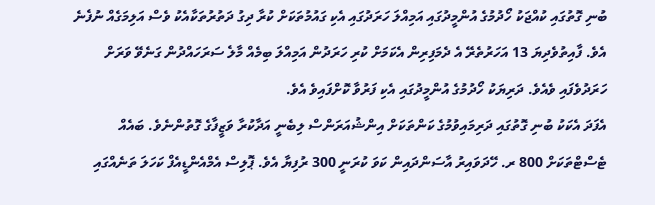ބުނި ގޮތުގައި ކުއްޖަކު ހޯދުމުގެ އުންމީދުގައި އަމިއްލަ ހަރަދުގައި އެކި ގައުމުތަކަށް ކުރާ ދިގު ދަތުރުތަކާއެކު ވެސް އަލިމަގެއް ނުފެނެ އެވެ. ފާއިތުވެދިޔަ 13 އަހަރުތެރޭ އެ ދެމަފިރިން އެކަމަށް ކުރި ހަރަދުން އަމިއްލަ ބިމެއް މާލެ ސަރަހައްދުން ގަނެވޭ ވަރަށް ހަރަދުވެފައި ވެއެވެ. ދަރިޔަކު ހޯދުމުގެ އުންމީދުގައި އެކި ފަރުވާ ކޮށްފައިވެ އެވެ.
އެފަދަ އެކަކު ބުނި ގޮތުގައި ދަރިމައިވުމުގެ ކަންތަކަށް އިންޝުއަރަންސް ލިބެނީ އަދާކުރާ ވަޒީފާގެ ގޮތުންނެވެ. ބައެއް ޓެސްޓްތަކަށް 800 ރ. ހޭދަވައިރު އާސަންދައިން ކަވަ ކުރަނީ 300 ރުފިޔާ އެވެ. ޕޮލިސް އެމްއެންޑީއެފް ކަހަލަ ތަނެއްގައި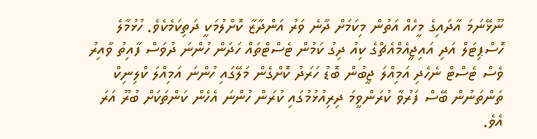ނޫޅޭނަމަ އާދައިގެ މީހެއް އަތުން މިކަމަށް ދާނެ ވަރު އަންދާޒާ ކޮށްލުމަކީ ދަތިކަމެކެވެ. ހުޅުމާލެ ހޮސްޕިޓަލް އަދި އައިޖީއެމްއެޗްގެ ކިއު ދިގު ކަމުން ޓެސްޓްތައް ހަދަން ހުންނަ ދުވަސް ފާއިތު ވާއިރު ވެސް ޓެސްޓް ނެހެދި އަމިއްލަ ޖީބުން ބޮޑު ހަރަދު ކޮށްގެން މަލޭގައި ހުންނަ އަމިއްލަ ކްލިނިކް ތަންތަނުން ބޭސް ފަރުވާ ކުރަންވީމަ ދިރިއުޅުމުގައި ކުރަން ހުންނަ އެހެން ކަންތަކަށް ބުރޫ އަރަ އެވެ.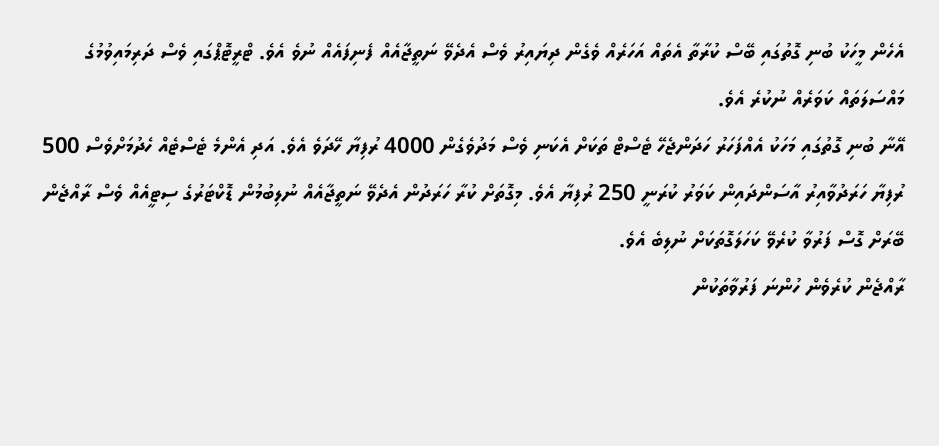އެހެން މީހަކު ބުނި ގޮތުގައި ބޭސް ކުރާތާ އެތައް އަހަރެއް ވެގެން ދިޔައިރު ވެސް އެދެވޭ ނަތީޖާއެއް ފެނިފައެއް ނުވެ އެވެ. ޓްރީޓޮޕްގައި ވެސް ދަރިމައިވުމުގެ މައްސަލަތައް ކަވަރެއް ނުކުރެ އެވެ.
އޭނާ ބުނި ގޮތުގައި މަހަކު އެއްފަހަރު ހަދަންޖެހޭ ޓެސްޓް ތަކަށް އެކަނި ވެސް މަދުވެގެން 4000 ރުފިޔާ ހޭދަވެ އެވެ. އަދި އެންމެ ޓެސްޓެއް ހެދުމަށްވެސް 500 ރުފިޔާ ހަރަދުވާއިރު އާސަންދައިން ކަވަރު ކުރަނީ 250 ރުފިޔާ އެވެ. މިގޮތަށް ކުރާ ހަރަދުން އެދެވޭ ނަތީޖާއެއް ނުލިބުމުން ޑޮކްޓަރުގެ ސިޓީއެއް ވެސް ރާއްޖެން ބޭރަށް ގޮސް ފަރުވާ ކުރެވޭ ކަހަލަގޮތަކަށް ނުލިބެ އެވެ.
ރާއްޖެން ކުރެވެން ހުންނަ ފަރުވާތަކުން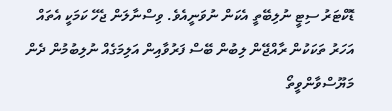ޑޮކްޓަރު ސިޓީ ނުލިބޭތީ އެކަން ނުވަނީއެވެ. ވިސްނާލަން ޖެހޭ ކަމަކީ އެތައް އަހަރު ތަކަކުން ރާއްޖޭން ލިބުން ބޭސް ފަރުވާއިން އަލިމަގެއް ނުލިބުމުން ދެން މަޔޫސްވާންވީތޯ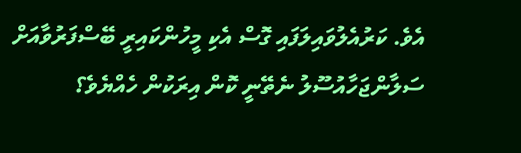އެވެ. ކަރުއެލުވައިލަފައި ގޮސް އެކި މީހުންކައިރީ ބޭސްފަރުވާއަށް ސަލާންޖަހާއުސޫލު ނެތޭނީ ކޮން އިރަކުން ހެއްޔެވެ؟